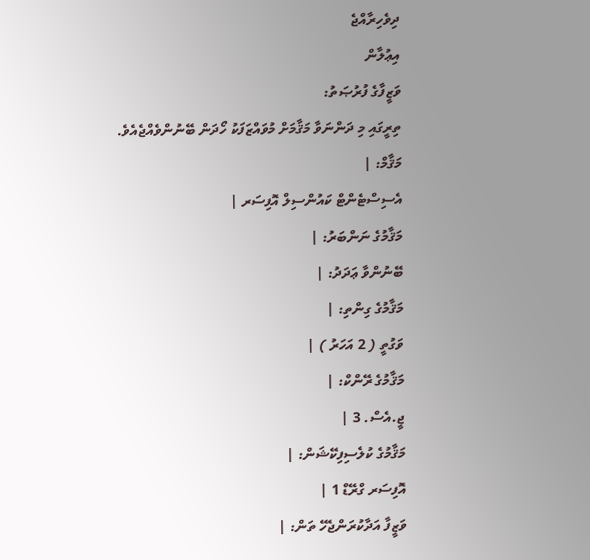ދިވެހިރާއްޖެ
އިޢުލާން
ވަޒީފާގެ ފުރުޞަތު:
ތިރީގައި މި ދަންނަވާ މަޤާމަށް މުވައްޒަފަކު ހޯދަން ބޭނުންވެއްޖެއެވެ.
މަޤާމް: |
އެސިސްޓެންޓް ކައުންސިލް އޮފިސަރ |
މަޤާމުގެ ނަންބަރު: |
ބޭނުންވާ ޢަދަދު: |
މަޤާމުގެ ގިންތި: |
ވަގުތީ ( 2 އަހަރު ) |
މަޤާމުގެ ރޭންކް: |
ޖީ.އެސް. 3 |
މަޤާމުގެ ކުލެސިފިކޭޝަން: |
އޮފިސަރ ގްރޭޑް 1 |
ވަޒީފާ އަދާކުރަންޖެހޭ ތަން: |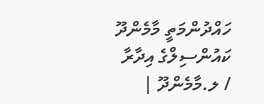ހައްދުންމަތީ މާމެންދޫ ކައުންސިލްގެ އިދާރާ / ލ.މާމެންދޫ |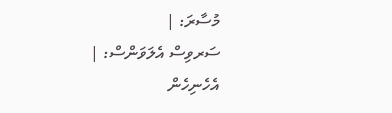މުސާރަ: |
ސަރވިސް އެލަވަންސް: |
އެހެނިހެން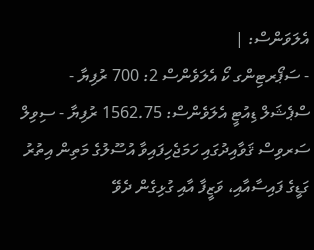އެލަވަންސް: |
- ސަޕޯރޓިންގ ކޯ އެލަވެންސް 2: 700 ރުފިޔާ - ސްޕެޝަލް ޑިއުޓީ އެލަވެންސް: 1562.75 ރުފިޔާ - ސިވިލް ސަރވިސް ޤަވާއިދުގައި ހަމަޖެހިފައިވާ އުސޫލުގެ މަތިން އިތުރު ގަޑީގެ ފައިސާއާއި، ވަޒީފާ އާއި ގުޅިގެން ދެވޭ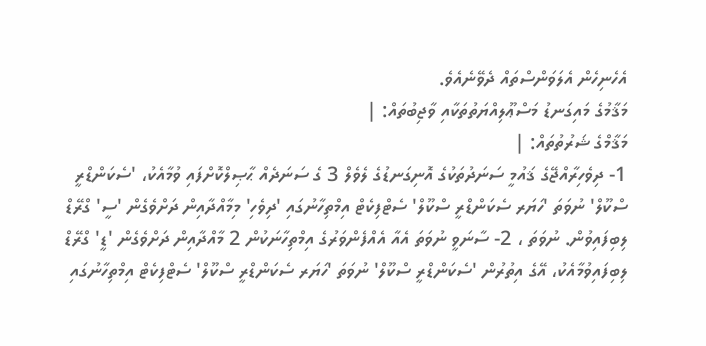އެހެނިހެން އެލަވަންސްތައް ދެވޭނެއެވެ.
މަޤާމުގެ މައިގަނޑު މަސްޢޫލިއްޔަތުތަކާއި ވާޖިބުތައް: |
މަޤާމްގެ ޝަރުތުތައް: |
1- ދިވެހިރާއްޖޭގެ ޤައުމީ ސަނަދުތަކުގެ އޮނިގަނޑުގެ ލެވެލް 3 ގެ ސަނަދެއް ޙާޞިލްކޮށްފައި ވުމާއެކު، 'ސެކަންޑްރީ ސްކޫލް' ނުވަތަ 'ހަޔަރ ސެކަންޑްރީ ސްކޫލް' ސެޓްފިކެޓް އިމްތިހާނުގައި 'ދިވެހި' މިމާއްދާއިން ދަށްވެގެން 'ސީ' ގްރޭޑް ލިބިފައިވުން. ނުވަތަ ، 2- ސާނަވީ ނުވަތަ އެއާ އެއްފެންވަރުގެ އިމްތިހާނަކުން 2 މާއްދާއިން ދަށްވެގެން 'ޑީ' ގްރޭޑް ލިބިފައިވުމާއެކު، އޭގެ އިތުރުން 'ސެކަންޑްރީ ސްކޫލް' ނުވަތަ 'ހަޔަރ ސެކަންޑްރީ ސްކޫލް' ސެޓްފިކެޓް އިމްތިހާނުގައި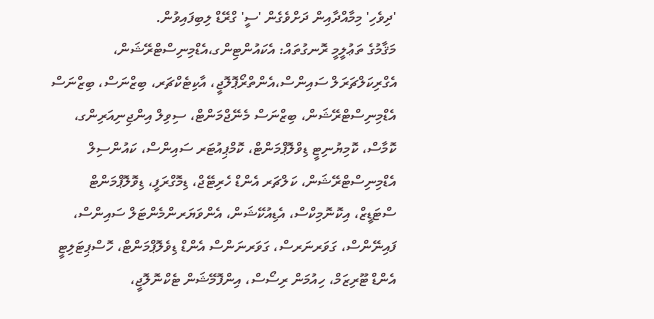'ދިވެހި' މިމާއްދާއިން ދަށްވެގެން 'ސީ' ގްރޭޑް ލިބިފައިވުން.
މަޤާމުގެ ތަޢުލީމީ ރޮނގުތައް: އެކައުންޓިންގ،އެޑްމިނިސްޓްރޭޝަން، އެގްރިކަލްޗަރަލް ސައިންސް،އެންތްރޯޕޮލޮޖީ، އާކިޓެކްޗަރ، ބިޒްނަސް، ބިޒްނަސް އެޑްމިނިސްޓްރޭޝަން، ބިޒްނަސް މެނޭޖްމަންޓް، ސިވިލް އިންޖިނިއަރިންގ، ކޮމާސް، ކޮމިޔުނިޓީ ޑިވްލޮޕްމަންޓް، ކޮމްޕިއުޓަރ ސައިންސް، ކައުންސިލް އެޑްމިނިސްޓްރޭޝަން، ކަލްޗަރ އެންޑް ހެރިޓޭޖް، ޑިމޮގްރަފީ، ޑިވޮލޮޕްމަންޓް ސްޓަޑީޒް، އިކޮނޮމިކްސް، އެޑިއުކޭޝަން، އެންވަޔަރންމެންޓަލް ސައިންސް، ފައިނޭންސް، ގަވަރނަރސް، ގަވަރނަންސް އެންޑް ޑިވެލޮޕްމަންޓް، ހޮސްޕިޓަލިޓީ އެންޑް ޓޫރިޒަމް، ހިއުމަން ރިސޯސް، އިންފޮމޭޝަން ޓެކްނޮލޮޖީ،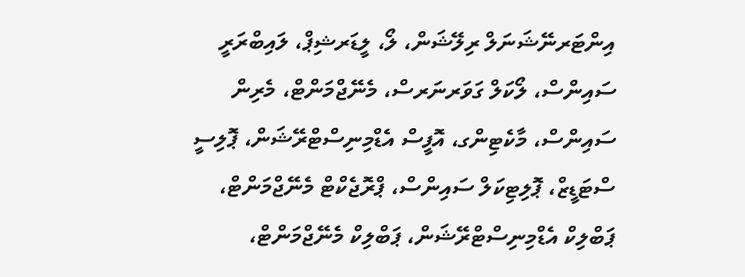އިންޓަރނޭޝަނަލް ރިލޭޝަން، ލޯ، ލީޑަރޝިޕް، ލައިބްރަރީ ސައިންސް، ލޯކަލް ގަވަރނަރސް، މެނޭޖްމަންޓް، މެރިން ސައިންސް، މާކެޓިންގ، އޮފީސް އެޑްމިނިސްޓްރޭޝަން، ޕޮލިސީ ސްޓަޑީޒް، ޕޮލިޓިކަލް ސައިންސް، ޕްރޮޖެކްޓް މެނޭޖްމަންޓް، ޕަބްލިކް އެޑްމިނިސްޓްރޭޝަން، ޕަބްލިކް މެނޭޖްމަންޓް،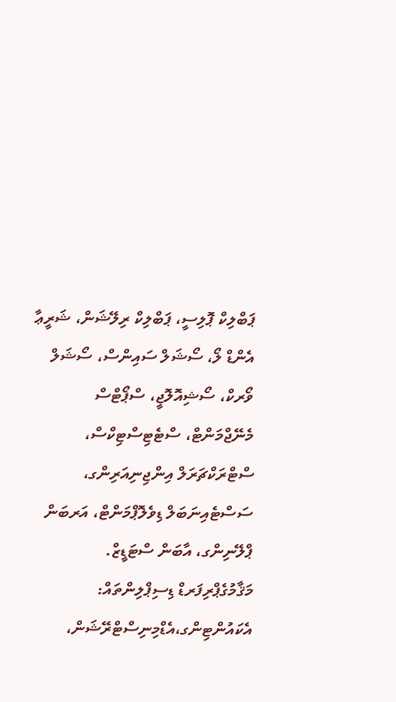ޕަބްލިކް ޕޮލިސީ، ޕަބްލިކް ރިލޭޝަން، ޝަރީޢާ އެންޑް ލޯ، ސޯޝަލް ސައިންސް، ސޯޝަލް ވޯރކް، ސޯޝިއޮލޮޖީ، ސްޕޯޓްސް މެނޭޖްމަންޓް، ސްޓެޓިސްޓިކްސް، ސްޓްރަކްޗަރަލް އިންޖިނިއަރިންގ، ސަސްޓެއިނަބަލް ޑިވެލޮޕްމަންޓް، އަރބަން ޕްލޭނިންގ، އާބަން ސްޓަޑީޒް.
މަޤާމުގެޕްރިފަރޑް ޑިސިޕްލިންތައް: އެކައުންޓިންގ،އެޑްމިނިސްޓްރޭޝަން،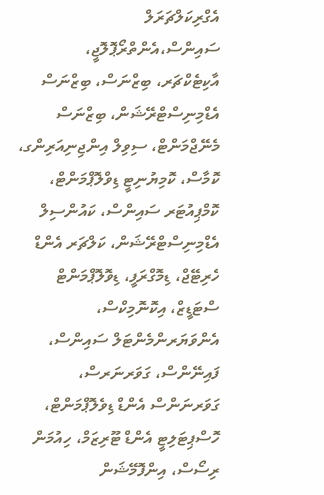އެގްރިކަލްޗަރަލް ސައިންސް،އެންތްރޯޕޮލޮޖީ، އާކިޓެކްޗަރ، ބިޒްނަސް، ބިޒްނަސް އެޑްމިނިސްޓްރޭޝަން، ބިޒްނަސް މެނޭޖްމަންޓް، ސިވިލް އިންޖިނިއަރިންގ، ކޮމާސް، ކޮމިޔުނިޓީ ޑިވްލޮޕްމަންޓް، ކޮމްޕިއުޓަރ ސައިންސް، ކައުންސިލް އެޑްމިނިސްޓްރޭޝަން، ކަލްޗަރ އެންޑް ހެރިޓޭޖް، ޑިމޮގްރަފީ، ޑިވޮލޮޕްމަންޓް ސްޓަޑީޒް، އިކޮނޮމިކްސް، އެންވަޔަރންމެންޓަލް ސައިންސް، ފައިނޭންސް، ގަވަރނަރސް، ގަވަރނަންސް އެންޑް ޑިވެލޮޕްމަންޓް، ހޮސްޕިޓަލިޓީ އެންޑް ޓޫރިޒަމް، ހިއުމަން ރިސޯސް، އިންފޮމޭޝަން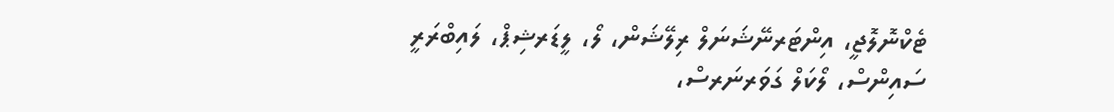ޓެކްނޮލޮޖީ، އިންޓަރނޭޝަނަލް ރިލޭޝަން، ލޯ، ލީޑަރޝިޕް، ލައިބްރަރީ ސައިންސް، ލޯކަލް ގަވަރނަރސް،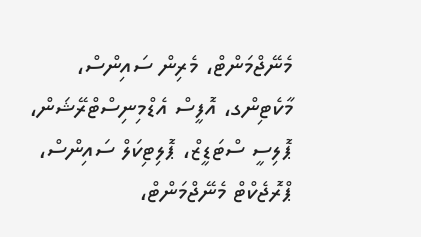މެނޭޖްމަންޓް، މެރިން ސައިންސް، މާކެޓިންގ، އޮފީސް އެޑްމިނިސްޓްރޭޝަން، ޕޮލިސީ ސްޓަޑީޒް، ޕޮލިޓިކަލް ސައިންސް، ޕްރޮޖެކްޓް މެނޭޖްމަންޓް،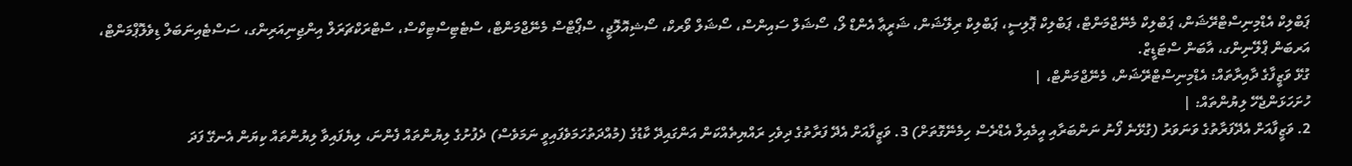ޕަބްލިކް އެޑްމިނިސްޓްރޭޝަން، ޕަބްލިކް މެނޭޖްމަންޓް، ޕަބްލިކް ޕޮލިސީ، ޕަބްލިކް ރިލޭޝަން، ޝަރީޢާ އެންޑް ލޯ، ސޯޝަލް ސައިންސް، ސޯޝަލް ވޯރކް، ސޯޝިއޮލޮޖީ، ސްޕޯޓްސް މެނޭޖްމަންޓް، ސްޓެޓިސްޓިކްސް، ސްޓްރަކްޗަރަލް އިންޖިނިއަރިންގ، ސަސްޓެއިނަބަލް ޑިވެލޮޕްމަންޓް، އަރބަން ޕްލޭނިންގ، އާބަން ސްޓަޑީޒް.
ގުޅޭ ވަޒީފާގެ ދާއިރާތައް: އެޑްމިނިސްޓްރޭޝަން، މެނޭޖްމަންޓް، |
ހުށަހަޅަންޖެހޭ ލިޔުންތައް: |
2. ވަޒީފާއަށް އެދޭފަރާތުގެ ވަނަވަރު (ގުޅޭނެ ފޯނު ނަންބަރާއި އީމެއިލް އެޑްރެސް ހިމެނޭގޮތަށް) 3. ވަޒީފާއަށް އެދޭ ފަރާތުގެ ދިވެހި ރައްޔިތެއްކަން އަންގައިދޭ ކާޑުގެ (މުއްދަތުހަމަވެފައިވީ ނަމަވެސް) ދެފުށުގެ ލިޔުންތައް ފެންނަ، ލިޔެފައިވާ ލިޔުންތައް ކިޔަން އެނގޭ ފަދަ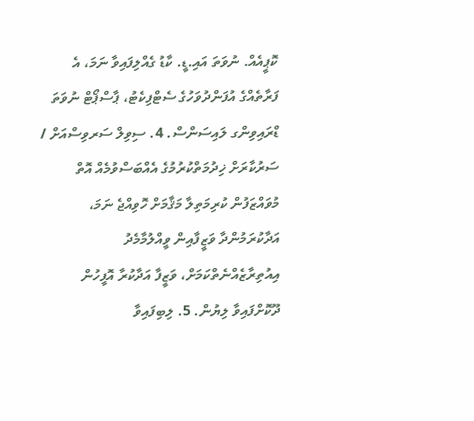ކޮޕީއެއް. ނުވަތަ އައި.ޑީ. ކާޑު ގެއްލިފައިވާ ނަމަ، އެ ފަރާތެއްގެ އުފަންދުވަހުގެ ސެޓްފިކެޓު، ޕާސްޕޯޓް ނުވަތަ ޑްރައިވިންގ ލައިސަންސް. 4. ސިވިލް ސަރވިސްއަށް / ސަރުކާރަށް ޚިދުމަތްކުރުމުގެ އެއްބަސްވުމެއް އޮތް މުވައްޒަފުން ކުރިމަތިލާ މަޤާމަށް ހޮވިއްޖެ ނަމަ، އަދާކުރަމުންދާ ވަޒީފާއިން ވީއްލުމާމެދު އިއުތިރާޒެއްނެތްކަމަށް، ވަޒީފާ އަދާކުރާ އޮފީހުން ދޫކޮށްފައިވާ ލިޔުން. 5. ލިބިފައިވާ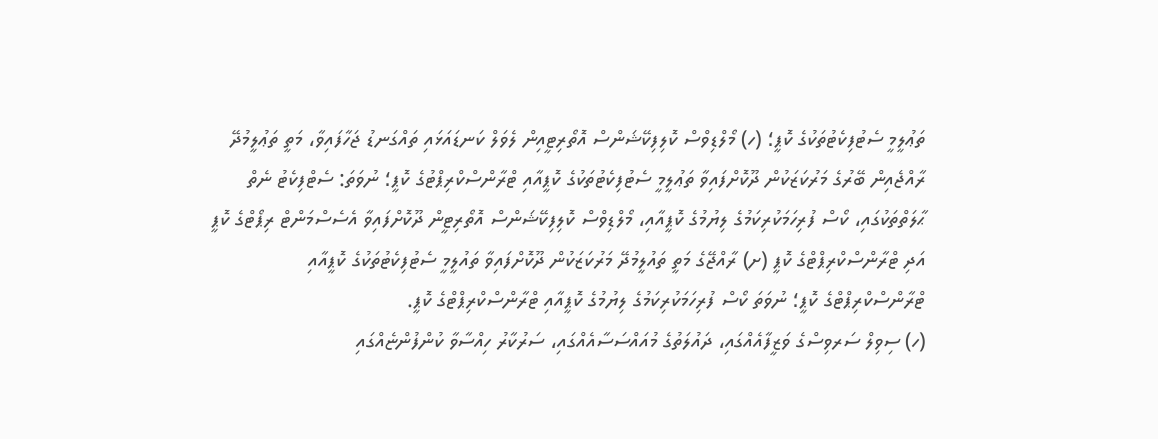ތަޢުލީމީ ސެޓުފިކެޓުތަކުގެ ކޮޕީ؛ (ހ) މޯލްޑިވްސް ކޮލިފިކޭޝަންސް އޮތޯރިޓީއިން ލެވަލް ކަނޑައަޅައި ތައްގަނޑު ޖަހާފައިވާ، މަތީ ތަޢުލީމުދޭ ރާއްޖެއިން ބޭރުގެ މަރުކަޒަކުން ދޫކޮށްފައިވާ ތަޢުލީމީ ސެޓުފިކެޓުތަކުގެ ކޮޕީއާއި ޓްރާންސްކްރިޕްޓުގެ ކޮޕީ؛ ނުވަތަ: ސެޓްފިކެޓު ނެތް ޙާލަތްތަކުގައި، ކޯސް ފުރިހަމަކުރިކަމުގެ ލިޔުމުގެ ކޮޕީއާއި، މޯލްޑިވްސް ކޮލިފިކޭޝަންސް އޮތޯރިޓީން ދޫކޮށްފައިވާ އެސެސްމަންޓް ރިޕޯޓްގެ ކޮޕީ އަދި ޓްރާންސްކްރިޕްޓްގެ ކޮޕީ (ށ) ރާއްޖޭގެ މަތީ ތައުލީމުދޭ މަރުކަޒަކުން ދޫކޮށްފައިވާ ތައުލީމީ ސެޓުފިކެޓުތަކުގެ ކޮޕީއާއި ޓްރާންސްކްރިޕްޓްގެ ކޮޕީ؛ ނުވަތަ ކޯސް ފުރިހަމަކުރިކަމުގެ ލިޔުމުގެ ކޮޕީއާއި ޓްރާންސްކްރިޕްޓްގެ ކޮޕީ.
(ހ) ސިވިލް ސަރވިސްގެ ވަޒީފާއެއްގައި، ދައުލަތުގެ މުއައްސަސާއެއްގައި، ސަރުކާރު ހިއްސާވާ ކުންފުންޏެއްގައި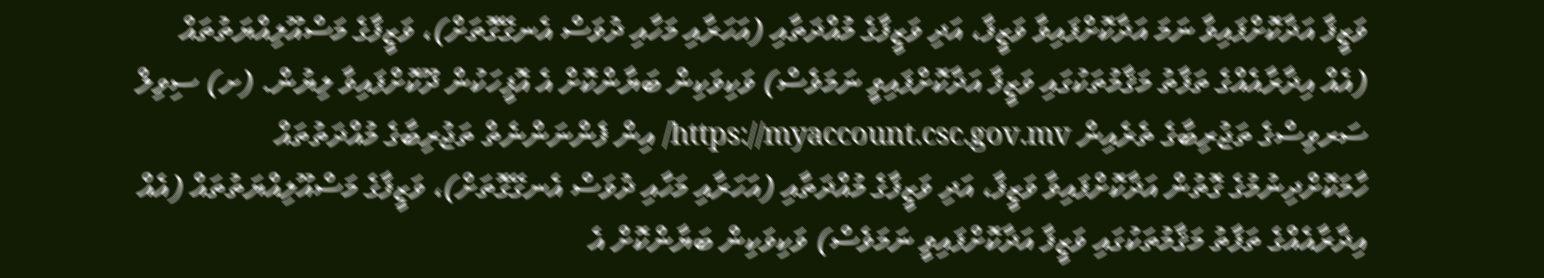ވަޒީފާ އަދާކޮށްފައިވާ ނަމަ އަދާކޮށްފައިވާ ވަޒީފާ، އަދި ވަޒީފާގެ މުއްދަތާއި (އަހަރާއި މަހާއި ދުވަސް އެނގޭގޮތަށް)، ވަޒީފާގެ މަސްއޫލިއްޔަތުތައް (އެއް އިދާރާއެއްގެ ތަފާތު މަޤާމުތަކުގައި ވަޒީފާ އަދާކޮށްފައިވީ ނަމަވެސް) ވަކިވަކިން ބަޔާންކޮށް އެ އޮފީހަކުން ދޫކޮށްފައިވާ ލިޔުން. (ށ) ސިވިލް ސަރވިސްގެ ތަޖުރިބާގެ ތެރެއިން https://myaccount.csc.gov.mv/ އިން ފެންނަންނެތް ތަޖުރިބާގެ މުއްދަތުތައް ހާމަކޮށްދިނުމުގެ ގޮތުން އަދާކޮށްފައިވާ ވަޒީފާ، އަދި ވަޒީފާގެ މުއްދަތާއި (އަހަރާއި މަހާއި ދުވަސް އެނގޭގޮތަށް)، ވަޒީފާގެ މަސްއޫލިއްޔަތުތައް (އެއް އިދާރާއެއްގެ ތަފާތު މަޤާމުތަކުގައި ވަޒީފާ އަދާކޮށްފައިވީ ނަމަވެސް) ވަކިވަކިން ބަޔާންކޮށް އެ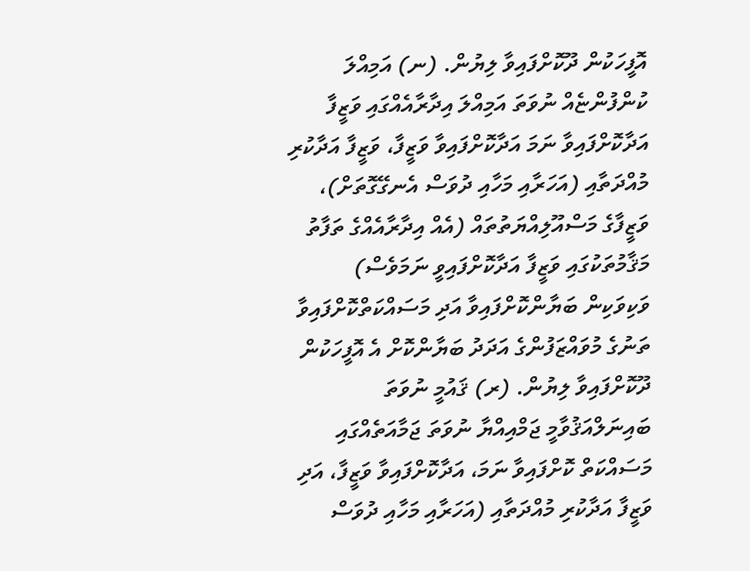އޮފީހަކުން ދޫކޮށްފައިވާ ލިޔުން. (ނ) އަމިއްލަ ކުންފުންޏެއް ނުވަތަ އަމިއްލަ އިދާރާއެއްގައި ވަޒީފާ އަދާކޮށްފައިވާ ނަމަ އަދާކޮށްފައިވާ ވަޒީފާ، ވަޒީފާ އަދާކުރި މުއްދަތާއި (އަހަރާއި މަހާއި ދުވަސް އެނގޭގޮތަށް)، ވަޒީފާގެ މަސްއޫލިއްޔަތުތައް (އެއް އިދާރާއެއްގެ ތަފާތު މަޤާމުތަކުގައި ވަޒީފާ އަދާކޮށްފައިވީ ނަމަވެސް) ވަކިވަކިން ބަޔާންކޮށްފައިވާ އަދި މަސައްކަތްކޮށްފައިވާ ތަނުގެ މުވައްޒަފުންގެ އަދަދު ބަޔާންކޮށް އެ އޮފީހަކުން ދޫކޮށްފައިވާ ލިޔުން. (ރ) ޤައުމީ ނުވަތަ ބައިނަލްއަޤުވާމީ ޖަމްއިއްޔާ ނުވަތަ ޖަމާއަތެއްގައި މަސައްކަތް ކޮށްފައިވާ ނަމަ، އަދާކޮށްފައިވާ ވަޒީފާ، އަދި ވަޒީފާ އަދާކުރި މުއްދަތާއި (އަހަރާއި މަހާއި ދުވަސް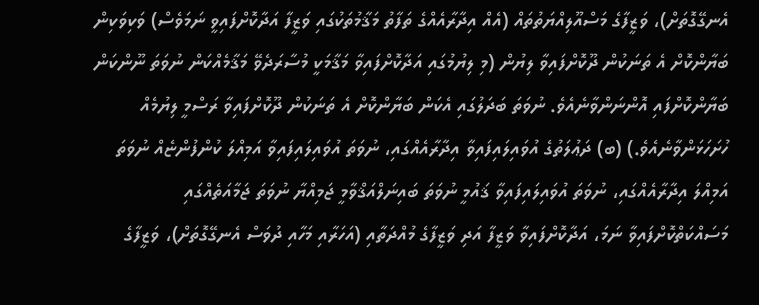އެނގޭގޮތަށް)، ވަޒީފާގެ މަސްއޫލިއްޔަތުތައް (އެއް އިދާރާއެއްގެ ތަފާތު މަޤާމުތަކުގައި ވަޒީފާ އަދާކޮށްފައިވީ ނަމަވެސް) ވަކިވަކިން ބަޔާންކޮށް އެ ތަނަކުން ދޫކޮށްފައިވާ ލިޔުން (މި ލިޔުމުގައި އަދާކޮށްފައިވާ މަޤާމަކީ މުސާރަދެވޭ މަޤާމެއްކަން ނުވަތަ ނޫންކަން ބަޔާންކޮށްފައި އޮންނަންވާނެއެވެ. ނުވަތަ ބަދަލުގައި އެކަން ބަޔާންކޮށް އެ ތަނަކުން ދޫކޮށްފައިވާ ރަސްމީ ލިޔުމެއް ހުށަހަޅަންވާނެއެވެ.) (ބ) ދަޢުލަތުގެ އުވައިލައިފައިވާ އިދާރާއެއްގައި، ނުވަތަ އުވައިލައިފައިވާ އަމިއްލަ ކުންފުންޏެއް ނުވަތަ އަމިއްލަ އިދާރާއެއްގައި، ނުވަތަ އުވައިލައިފައިވާ ޤައުމީ ނުވަތަ ބައިނަލްއަޤްވާމީ ޖަމިއްޔާ ނުވަތަ ޖަމާއަތެއްގައި މަސައްކަތްކޮށްފައިވާ ނަމަ، އަދާކޮށްފައިވާ ވަޒީފާ އަދި ވަޒީފާގެ މުއްދަތާއި (އަހަރާއި މަހާއި ދުވަސް އެނގޭގޮތަށް)، ވަޒީފާގެ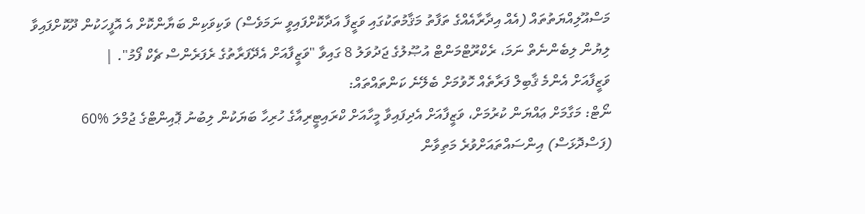މަސްއޫލިއްޔަތުތައް (އެއް އިދާރާއެއްގެ ތަފާތު މަޤާމުތަކުގައި ވަޒީފާ އަދާކޮށްފައިވީ ނަމަވެސް) ވަކިވަކިން ބަޔާންކޮށް އެ އޮފީހަކުން ދޫކޮށްފައިވާ ލިޔުން ލިބެންނެތް ނަމަ، ރެކްރޫޓްމަންޓް އުޞޫލުގެ ޖަދުވަލު 8 ގައިވާ "ވަޒީފާއަށް އެދޭފަރާތުގެ ރެފަރެންސް ޗެކް ފޯމު". |
ވަޒީފާއަށް އެންމެ ޤާބިލް ފަރާތެއް ހޮވުމަށް ބެލޭނެ ކަންތައްތައް:
ނޯޓް: މަގާމަށް ޢައްޔަން ކުރުމަށް، ވަޒީފާއަށް އެދިފައިވާ މީހާއަށް ކްރައިޓީރިއާގެ ހުރިހާ ބަޔަކުން ލިބުނު ޕޮއިންޓްގެ ޖުމްލަ %60 (ފަސްދޮޅަސް) އިންސައްތައަށްވުރެ މަތިވާން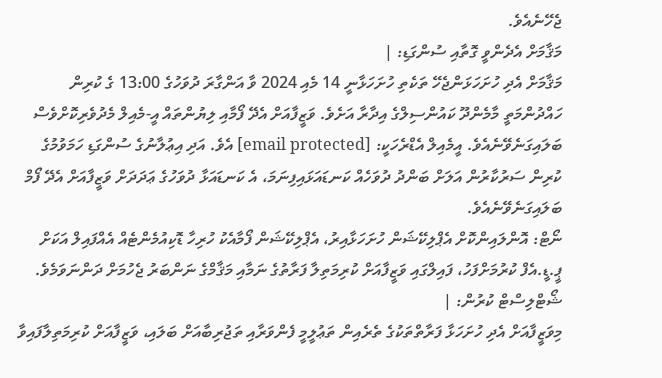ޖެހޭނެއެވެ.
މަޤާމަށް އެދެންވީ ގޮތާއި ސުންގަޑި: |
މަޤާމަށް އެދި ހުށަހަޅަންޖެހޭ ތަކެތި ހުށަހަޅާނީ 14 މެއި 2024 ވާ އަންގާރަ ދުވަހުގެ 13:00 ގެ ކުރިން ހައްދުންމަތީ މާމެންދޫ ކައުންސިލްގެ އިދާރާ އަށެވެ. ވަޒީފާއަށް އެދޭ ފޯމާއި ލިޔުންތައް އީ-މެއިލް މެދުވެރިކޮށްވެސް ބަލައިގަނެވޭނެއެވެ. އީމެއިލް އެޑްރެހަކީ: [email protected] އެވެ. އަދި އިޢުލާނުގެ ސުންގަޑި ހަމަވުމުގެ ކުރިން ސަރުކާރުން އަލަށް ބަންދު ދުވަހެއް ކަނޑައަޅައިފިނަމަ، އެ ކަނޑައަޅާ ދުވަހުގެ ޢަދަދަށް ވަޒީފާއަށް އެދޭ ފޯމް ބަލައިގަނެވޭނެއެވެ.
ނޯޓް: އޮންލައިންކޮށް އެޕްލިކޭޝަން ހުށަހަޅާއިރު، އެޕްލިކޭޝަން ފޯމާއެކު ހުރިހާ ޑޮކިއުމެންޓެއް އެއްފައިލް އަކަށް ޕީ.ޑީ.އެފް ކުރުމަށްފަހު، ފައިލްގައި ވަޒީފާއަށް ކުރިމަތިލާ ފަރާތުގެ ނަމާއި މަޤާމްގެ ނަންބަރު ޖެހުމަށް ދަންނަވަމެވެ.
ޝޯޓްލިސްޓް ކުރުން: |
މިވަޒީފާއަށް އެދި ހުށަހަޅާ ފަރާތްތަކުގެ ތެރެއިން ތަޢުލީމީ ފެންވަރާއި ތަޖުރިބާއަށް ބަލައި، ވަޒީފާއަށް ކުރިމަތިލާފައިވާ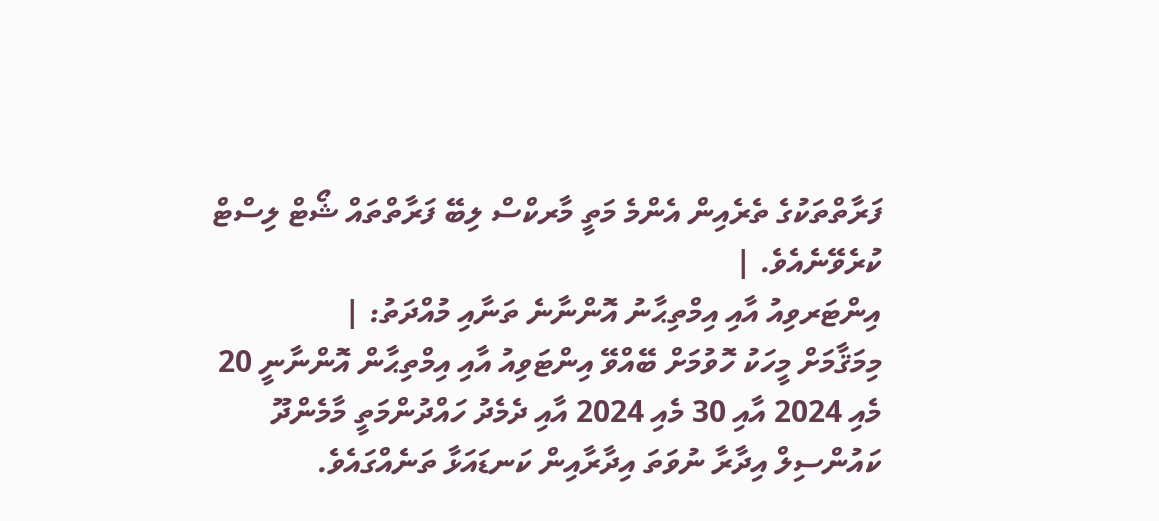ފަރާތްތަކުގެ ތެރެއިން އެންމެ މަތީ މާރކްސް ލިބޭ ފަރާތްތައް ޝޯޓް ލިސްޓް ކުރެވޭނެއެވެ. |
އިންޓަރވިއު އާއި އިމްތިޙާނު އޮންނާނެ ތަނާއި މުއްދަތު: |
މިމަޤާމަށް މީހަކު ހޮވުމަށް ބޭއްވޭ އިންޓަވިއު އާއި އިމްތިޙާން އޮންނާނީ 20 މެއި 2024 އާއި 30 މެއި 2024 އާއި ދެމެދު ހައްދުންމަތީ މާމެންދޫ ކައުންސިލް އިދާރާ ނުވަތަ އިދާރާއިން ކަނޑައަޅާ ތަނެއްގައެވެ.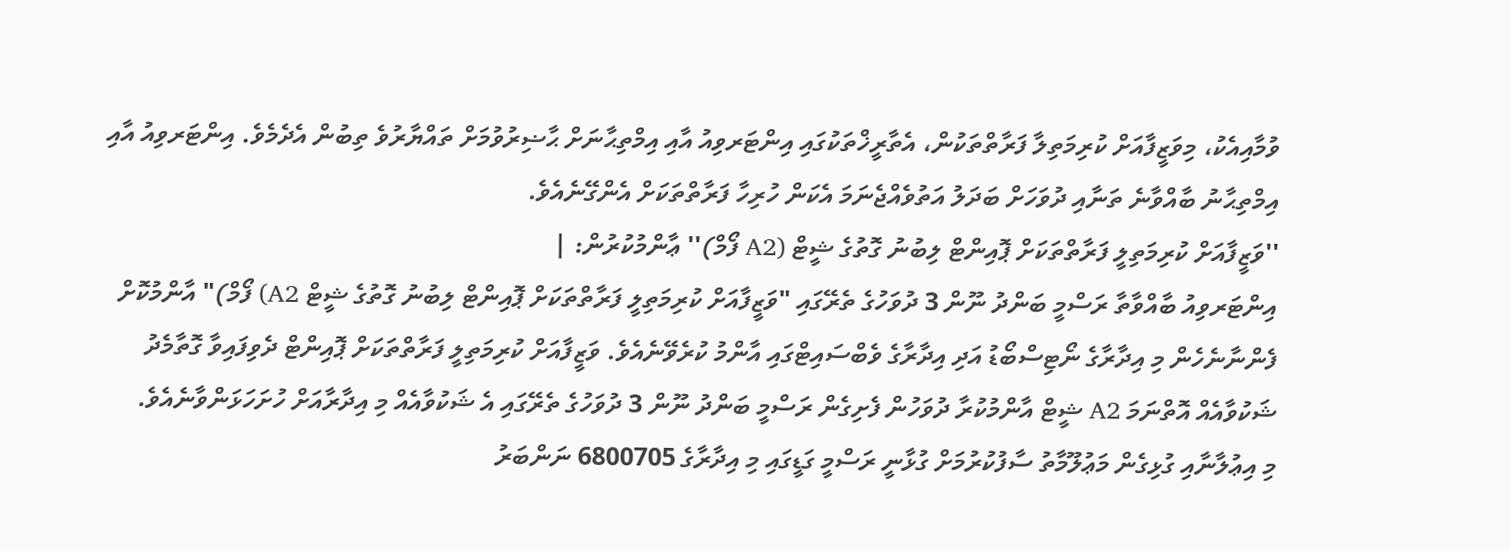ވުމާއިއެކު، މިވަޒީފާއަށް ކުރިމަތިލާ ފަރާތްތަކުން، އެތާރީޚްތަކުގައި އިންޓަރވިއު އާއި އިމްތިޙާނަށް ޙާޟިރުވުމަށް ތައްޔާރުވެ ތިބުން އެދެމެވެ. އިންޓަރވިއު އާއި އިމްތިޙާނު ބާއްވާނެ ތަނާއި ދުވަހަށް ބަދަލު އަތުވެއްޖެނަމަ އެކަން ހުރިހާ ފަރާތްތަކަށް އެންގޭނެއެވެ.
''ވަޒީފާއަށް ކުރިމަތިލީ ފަރާތްތަކަށް ޕޮއިންޓް ލިބުނު ގޮތުގެ ޝީޓް (A2 ފޯމް)'' ޢާންމުކުރުން: |
އިންޓަރވިއު ބާއްވާތާ ރަސްމީ ބަންދު ނޫން 3 ދުވަހުގެ ތެރޭގައި "ވަޒީފާއަށް ކުރިމަތިލީ ފަރާތްތަކަށް ޕޮއިންޓް ލިބުނު ގޮތުގެ ޝީޓް A2) ފޯމް)" އާންމުކޮށް ފެންނާނެހެން މި އިދާރާގެ ނޯޓިސްބޯޑު އަދި އިދާރާގެ ވެބްސައިޓްގައި އާންމު ކުރެވޭނެއެވެ. ވަޒީފާއަށް ކުރިމަތިލީ ފަރާތްތަކަށް ޕޮއިންޓް ދެވިފައިވާ ގޮތާމެދު ޝަކުވާއެއް އޮތްނަމަ A2 ޝީޓް އާންމުކުރާ ދުވަހުން ފެށިގެން ރަސްމީ ބަންދު ނޫން 3 ދުވަހުގެ ތެރޭގައި އެ ޝަކުވާއެއް މި އިދާރާއަށް ހުށަހަޅަންވާނެއެވެ.
މި އިޢުލާނާއި ގުޅިގެން މަޢުލޫމާތު ސާފުކުރުމަށް ގުޅާނީ ރަސްމީ ގަޑީގައި މި އިދާރާގެ 6800705 ނަންބަރު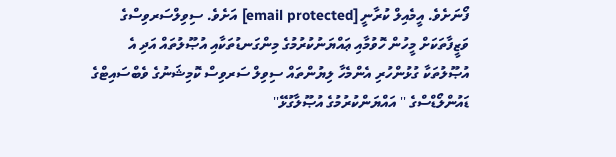ފޯނަށެވެ. އީމެއިލް ކުރާނީ [email protected] އަށެވެ. ސިވިލްސަރވިސްގެ ވަޒީފާތަކަށް މީހުން ހޮވުމާއި ޢައްޔަނުކުރުމުގެ މިންގަނޑުތަކާއި އުޞޫލުތައް އަދި އެ އުޞޫލުތަކާ ގުޅުންހުރި އެންމެހާ ލިޔުންތައް ސިވިލް ސަރވިސް ކޮމިޝަނުގެ ވެބްސައިޓްގެ ޑައުންލޯޑްސްގެ '' އައްޔަންކުރުމުގެ އުޞޫލާގުޅޭ''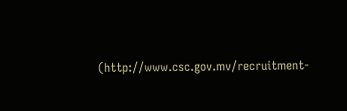(http://www.csc.gov.mv/recruitment-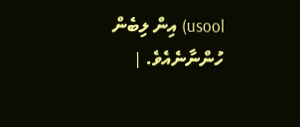usool) އިން ލިބެން ހުންނާނެއެވެ. |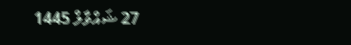27 ޝައްވާލް 1445